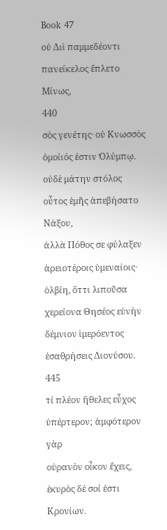Book 47
οὐ Διὶ παμμεδέοντι πανείκελος ἔπλετο Μίνως,
440
σὸς γενέτης· οὐ Κνωσσὸς ὁμοίιός ἐστιν Ὀλύμπῳ.
οὐδὲ μάτην στόλος οὗτος ἐμῆς ἀπεβήσατο Νάξου,
ἀλλὰ Πόθος σε φύλαξεν ἀρειοτέροις ὑμεναίοις·
ὀλβίη, ὅττι λιποῦσα χερείονα Θησέος εὐνὴν
δέμνιον ἱμερόεντος ἐσαθρήσεις Διονύσου.
445
τί πλέον ἤθελες εὖχος ὑπέρτερον; ἀμφότερον γὰρ
οὐρανὸν οἶκον ἔχεις, ἑκυρὸς δέ σοί ἐστι Κρονίων.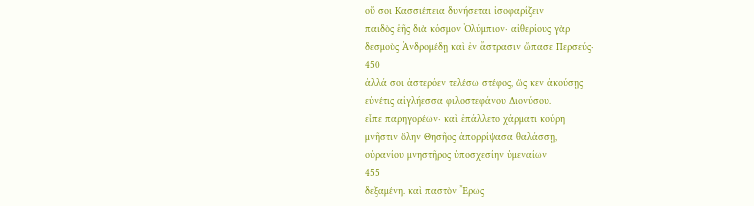οὔ σοι Κασσιέπεια δυνήσεται ἰσοφαρίζειν
παιδὸς ἑῆς διὰ κόσμον Ὀλύμπιον· αἰθερίους γὰρ
δεσμοὺς Ἀνδρομέδῃ καὶ ἐν ἄστρασιν ὤπασε Περσεύς·
450
ἀλλά σοι ἀστερόεν τελέσω στέφος, ὥς κεν ἀκούσῃς
εὐνέτις αἰγλήεσσα φιλοστεφάνου Διονύσου.
εἶπε παρηγορέων· καὶ ἐπάλλετο χάρματι κούρη
μνῆστιν ὅλην Θησῆος ἀπορρίψασα θαλάσσῃ,
οὐρανίου μνηστῆρος ὑποσχεσίην ὑμεναίων
455
δεξαμένη. καὶ παστὸν Ἔρως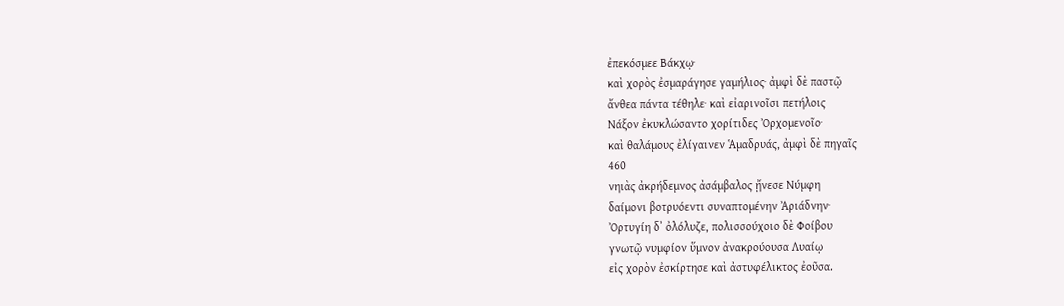ἐπεκόσμεε Βάκχῳ·
καὶ χορὸς ἐσμαράγησε γαμήλιος· ἀμφὶ δὲ παστῷ
ἄνθεα πάντα τέθηλε· καὶ εἰαρινοῖσι πετήλοις
Νάξον ἐκυκλώσαντο χορίτιδες Ὀρχομενοῖο·
καὶ θαλάμους ἐλίγαινεν Ἁμαδρυάς, ἀμφὶ δὲ πηγαῖς
460
νηιὰς ἀκρήδεμνος ἀσάμβαλος ᾔνεσε Νύμφη
δαίμονι βοτρυόεντι συναπτομένην Ἀριάδνην·
Ὀρτυγίη δʼ ὀλόλυζε, πολισσούχοιο δὲ Φοίβου
γνωτῷ νυμφίον ὕμνον ἀνακρούουσα Λυαίῳ
εἰς χορὸν ἐσκίρτησε καὶ ἀστυφέλικτος ἐοῦσα.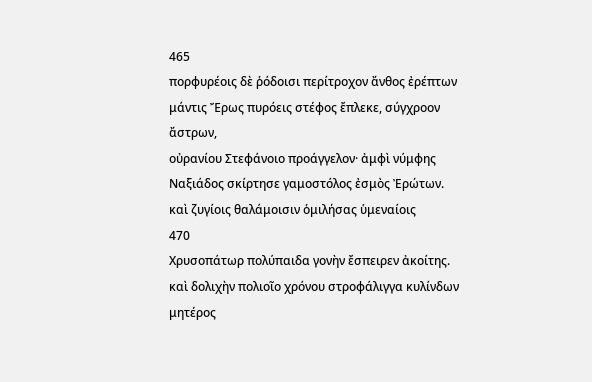465
πορφυρέοις δὲ ῥόδοισι περίτροχον ἄνθος ἐρέπτων
μάντις Ἔρως πυρόεις στέφος ἔπλεκε, σύγχροον ἄστρων,
οὐρανίου Στεφάνοιο προάγγελον· ἀμφὶ νύμφης
Ναξιάδος σκίρτησε γαμοστόλος ἐσμὸς Ἐρώτων.
καὶ ζυγίοις θαλάμοισιν ὁμιλήσας ὑμεναίοις
470
Χρυσοπάτωρ πολύπαιδα γονὴν ἔσπειρεν ἀκοίτης.
καὶ δολιχὴν πολιοῖο χρόνου στροφάλιγγα κυλίνδων
μητέρος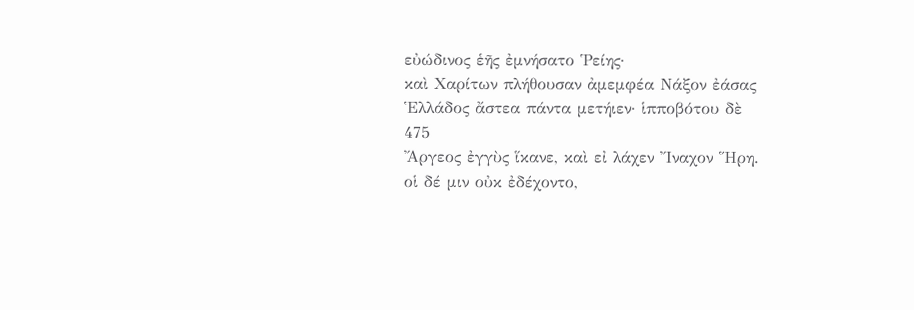εὐώδινος ἑῆς ἐμνήσατο Ῥείης·
καὶ Χαρίτων πλήθουσαν ἀμεμφέα Νάξον ἐάσας
Ἑλλάδος ἄστεα πάντα μετήιεν· ἱπποβότου δὲ
475
Ἄργεος ἐγγὺς ἵκανε, καὶ εἰ λάχεν Ἴναχον Ἥρη.
οἱ δέ μιν οὐκ ἐδέχοντο,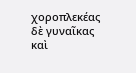χοροπλεκέας δὲ γυναῖκας
καὶ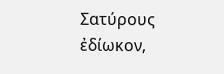Σατύρους ἐδίωκον,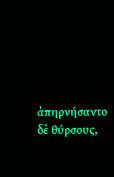ἀπηρνήσαντο δὲ θύρσους,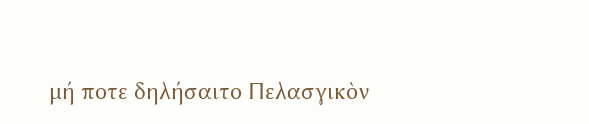μή ποτε δηλήσαιτο Πελασγικὸν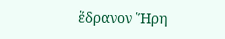ἕδρανον Ἥρη